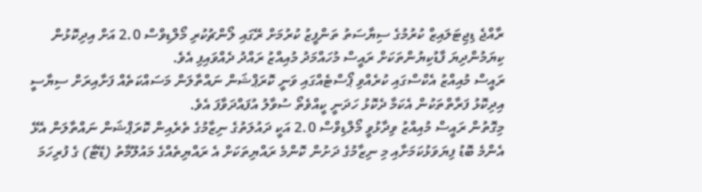ރާއްޖެ ޑިޖިޓަލައިޒް ކުރުމުގެ ސިޔާސަތު ތަންފީޒު ކުރުމަށް ރޭގައި ލޯންޗުކުރި މޯލްޑިވްސް 2.0 އަށް އިދިކޮޅުން ކިޔަމުންދިޔަ ފާޑުކިޔުންތަކަށް ރައީސް މުހައްމަދު މުއިއްޒު ރައްދު ދެއްވައިފި އެވެ.
ރައީސް މުއިއްޒު އެކްސްގައި ކުރެއްވި ޕޯސްޓެއްގައި ވަނީ ކޮރަޕްޝަން ނައްތާލަން މަސައްކަތެއް ފަށާއިރަށް ސިޔާސީ އިދިކޮޅު ފަރާތްތަކުން އެކަމާ ދެކޮޅު ހަދަނީ ކީއްވެތޯ ސުވާލު އުފައްދަވާފަ އެވެ.
މިގޮތުން ރައީސް މުއިއްޒު ވިދާޅުވީ މޯލްޑިވްސް 2.0 އަކީ ދައުލަތުގެ ނިޒާމުގެ ތެރެއިން ކޮރަޕްޝަން ނައްތާލަން އެޅޭ އެންމެ ބޮޑު ފިޔަވަޅުކަމަށާއި މި ނިޒާމުގެ ދަށުން ކޮންމެ ރައްޔިތަކަށް އެ ރައްޔިތެއްގެ މައުލޫމާތު (ޑޭޓާ) ގެ ފުރިހަމަ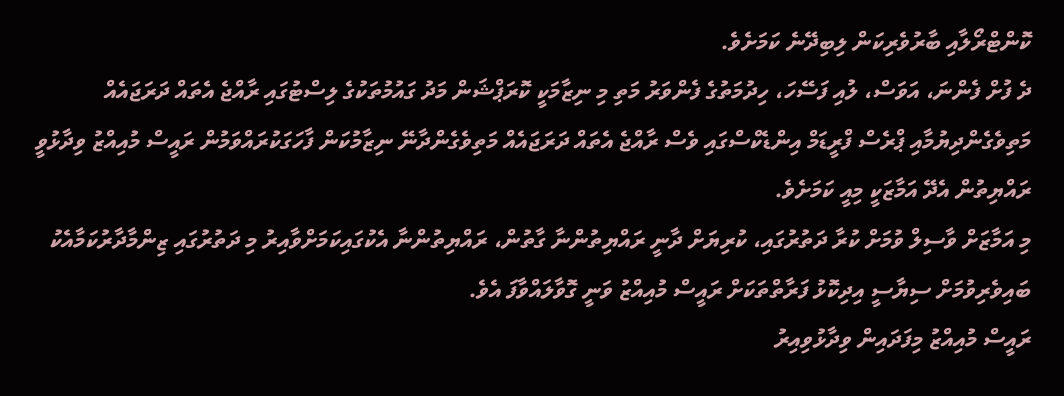ކޮންޓްރޯލާއި ބާރުވެރިކަން ލިބިދޭނެ ކަމަށެވެ.
ދެ ފުށް ފެންނަ، އަވަސް، ލުއި ފަސޭހަ، ހިދުމަތުގެ ފެންވަރު މަތި މި ނިޒާމަކީ ކޮރަޕްޝަން މަދު ގައުމުތަކުގެ ލިސްޓުގައި ރާއްޖެ އެތައް ދަރަޖައެއް މަތިވެގެންދިޔުމާއި ޕްރެސް ފްރީޑަމް އިންޑެކްސްގައި ވެސް ރާއްޖެ އެތައް ދަރަޖައެއް މަތިވެގެންދާނޭ ނިޒާމުކަން ފާހަގަކުރައްވަމުން ރައީސް މުއިއްޒު ވިދާޅުވީ ރައްޔިތުން އެދޭ އަމާޒަކީ މިއީ ކަމަށެވެ.
މި އަމާޒަށް ވާސިލް ވުމަށް ކުރާ ދަތުރުގައި، ކުރިޔަށް ދާނީ ރައްޔިތުންނާ ގާތުން، ރައްޔިތުންނާ އެކުގައިކަމަށްވާއިރު މި ދަތުރުގައި ޒިންމާދާރުކަމާއެކު ބައިވެރިވުމަށް ސިޔާސީ އިދިކޮޅު ފަރާތްތަކަށް ރައީސް މުއިއްޒު ވަނީ ގޮވާލައްވާފަ އެވެ.
ރައީސް މުއިއްޒު މިފަދައިން ވިދާޅުވިއިރު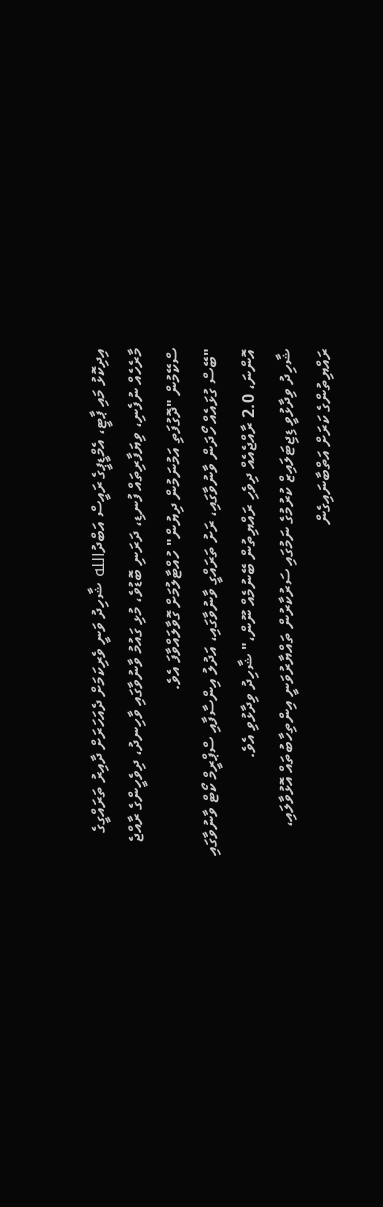އިދިކޮޅު މައި ޕާޓީ، އެމްޑީޕީގެ ރައީސް އަބްދުالله ޝާހިދު ވަނީ ވެރިކަމަށް ދެއަހަރަށް ދާއިރު ތަރައްގީގެ މާރެހެއް ނުފެނި، ވިޔަފާރިތައް ފުނޑި، ދަރަނި ބޮޑުވެ، މުޅި ގައުމު ވާނުވާގައި ވާހިނދު، ދިވެހީންގެ ރާއްޖެ ސްކޭމުން "ދޮގުފަތި އަމުނަމުން ދިޔުން" ހުއްޓާލުމަށް ގޮވާލައްވާފަ އެވެ.
"ބޭސް ގުޅައެއް ހޯދަން ވާނުވާގައި، ރަށު ތަރައްގީ ވާނުވާގައި، އަދުލު އިންސާފާއި ސްޕްރީމް ކޯޓް ވާނުވާގައި އޮންނަ، 2.0 ރާއްޖެއެއް ދިވެހި ރައްޔިތުން ބޭނުމެއް ނޫން،" ޝާހިދު ވިދާޅުވި އެވެ.
ޝާހިދު ވިދާޅުވީ ޑިޖިޓަލައިޒް ކުރުމުގެ ނަމުގައި ސަރުކާރުން ތައްޔާރުވަނީ އިންތިހާބުތައް އޮޅުވާލައި، ރައްޔިތުންގެ ކަރަށް އަތްބާނައިގެން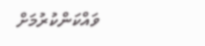ވައްކަންކުރުމަށް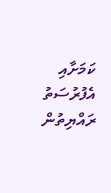ކަމަށާއި އެފުރުސަތު ރައްޔިތުން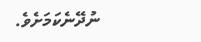ނުދޭނެކަމަށެވެ.